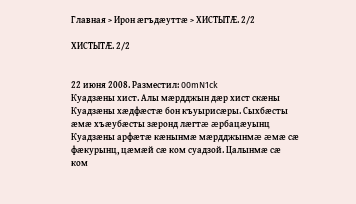Главная > Ирон æгъдæуттæ > ХИСТЫТÆ. 2/2

ХИСТЫТÆ. 2/2


22 июня 2008. Разместил: 00mN1ck
Куадзæны хист. Алы мæрдджын дæр хист скæны Куадзæны хæдфæстæ бон къуырисæры. Сыхбæсты æмæ хъæубæсты зæронд лæгтæ æрбацæуынц Куадзæны арфæтæ кæнынмæ мæрдджынмæ æмæ сæ фæкурынц, цæмæй сæ ком суадзой. Цалынмæ сæ ком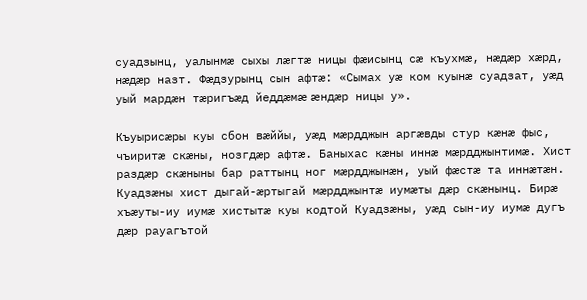суадзынц, уалынмæ сыхы лæгтæ ницы фæисынц сæ къухмæ, нæдæр хæрд, нæдæр назт. Фæдзурынц cын афтæ: «Сымах уæ ком куынæ суадзат, уæд уый мардæн тæригъæд йеддæмæ æндæр ницы у».

Къуырисæры куы сбон вæййы, уæд мæрдджын аргæвды стур кæнæ фыс, чъиритæ скæны, нозгдæр афтæ. Баныхас кæны иннæ мæрдджынтимæ. Хист раздæр скæныны бар раттынц ног мæрдджынæн, уый фæстæ та иннæтæн. Куадзæны хист дыгай-æртыгай мæрдджынтæ иумæты дæр скæнынц. Бирæ хъæуты-иу иумæ хистытæ куы кодтой Куадзæны, уæд сын-иу иумæ дугъ дæр рауагътой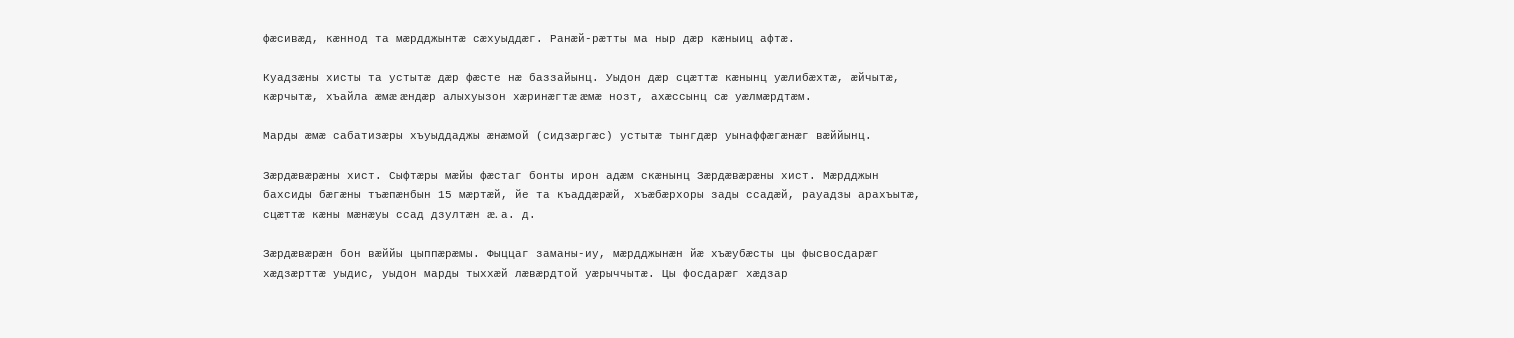фæсивæд, кæннод та мæрдджынтæ сæхуыддæг. Ранæй-рæтты ма ныр дæр кæныиц афтæ.

Куадзæны хисты та устытæ дæр фæсте нæ баззайынц. Уыдон дæр сцæттæ кæнынц уæлибæхтæ, æйчытæ, кæрчытæ, хъайла æмæ æндæр алыхуызон хæринæгтæ æмæ нозт, ахæссынц сæ уæлмæрдтæм.

Марды æмæ сабатизæры хъуыддаджы æнæмой (сидзæргæс) устытæ тынгдæр уынаффæгæнæг вæййынц.

Зæрдæвæрæны хист. Сыфтæры мæйы фæстаг бонты ирон адæм скæнынц Зæрдæвæрæны хист. Мæрдджын бахсиды бæгæны тъæпæнбын 15 мæртæй, йе та къаддæрæй, хъæбæрхоры зады ссадæй, рауадзы арахъытæ, сцæттæ кæны мæнæуы ссад дзултæн æ. а. д.

Зæрдæвæрæн бон вæййы цыппæрæмы. Фыццаг заманы-иу, мæрдджынæн йæ хъæубæсты цы фысвосдарæг хæдзæрттæ уыдис, уыдон марды тыххæй лæвæрдтой уæрыччытæ. Цы фосдарæг хæдзар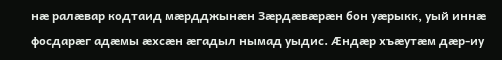нæ ралæвар кодтаид мæрдджынæн Зæрдæвæрæн бон уæрыкк, уый иннæ фосдарæг адæмы æхсæн æгадыл нымад уыдис. Æндæр хъæутæм дæр-иу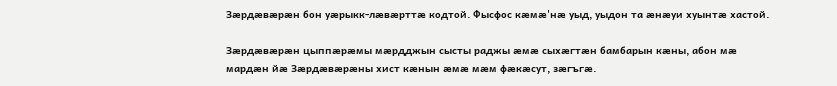Зæрдæвæрæн бон уæрыкк-лæвæрттæ кодтой. Фысфос кæмæ'нæ уыд, уыдон та æнæуи хуынтæ хастой.

Зæрдæвæрæн цыппæрæмы мæрдджын сысты раджы æмæ сыхæгтæн бамбарын кæны, абон мæ мардæн йæ Зæрдæвæрæны хист кæнын æмæ мæм фæкæсут, зæгъгæ.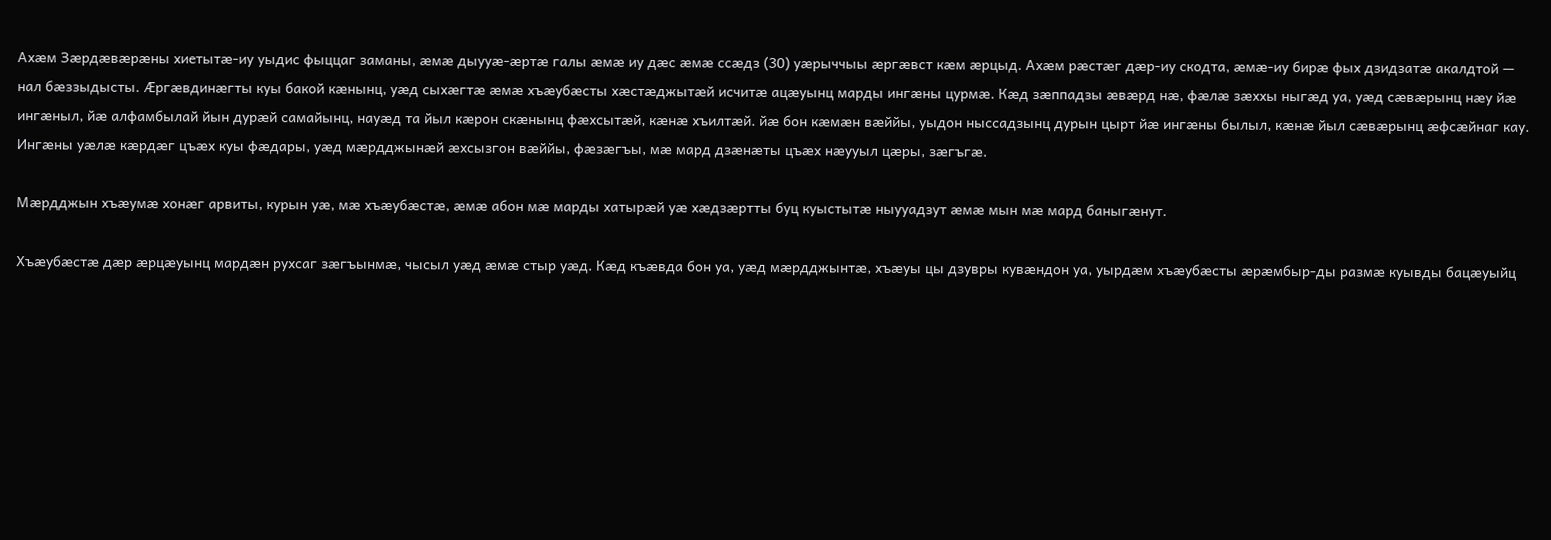Ахæм Зæрдæвæрæны хиетытæ-иу уыдис фыццаг заманы, æмæ дыууæ-æртæ галы æмæ иу дæс æмæ ссæдз (30) уæрыччыы æргæвст кæм æрцыд. Ахæм рæстæг дæр-иу скодта, æмæ-иу бирæ фых дзидзатæ акалдтой — нал бæззыдысты. Æргæвдинæгты куы бакой кæнынц, уæд сыхæгтæ æмæ хъæубæсты хæстæджытæй исчитæ ацæуынц марды ингæны цурмæ. Кæд зæппадзы æвæрд нæ, фæлæ зæххы ныгæд уа, уæд сæвæрынц нæу йæ ингæныл, йæ алфамбылай йын дурæй самайынц, науæд та йыл кæрон скæнынц фæхсытæй, кæнæ хъилтæй. йæ бон кæмæн вæййы, уыдон ныссадзынц дурын цырт йæ ингæны былыл, кæнæ йыл сæвæрынц æфсæйнаг кау. Ингæны уæлæ кæрдæг цъæх куы фæдары, уæд мæрдджынæй æхсызгон вæййы, фæзæгъы, мæ мард дзæнæты цъæх нæууыл цæры, зæгъгæ.

Мæрдджын хъæумæ хонæг арвиты, курын уæ, мæ хъæубæстæ, æмæ абон мæ марды хатырæй уæ хæдзæртты буц куыстытæ ныууадзут æмæ мын мæ мард баныгæнут.

Хъæубæстæ дæр æрцæуынц мардæн рухсаг зæгъынмæ, чысыл уæд æмæ стыр уæд. Кæд къæвда бон уа, уæд мæрдджынтæ, хъæуы цы дзувры кувæндон уа, уырдæм хъæубæсты æрæмбыр-ды размæ куывды бацæуыйц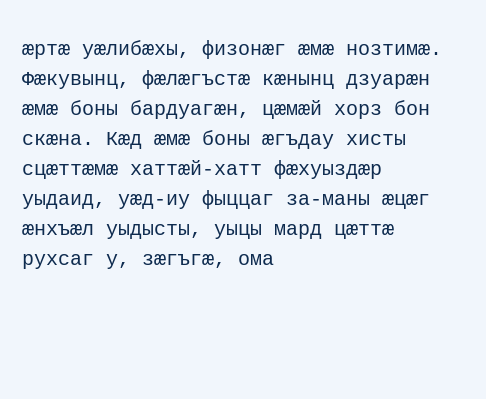æртæ уæлибæхы, физонæг æмæ нозтимæ. Фæкувынц, фæлæгъстæ кæнынц дзуарæн æмæ боны бардуагæн, цæмæй хорз бон скæна. Кæд æмæ боны æгъдау хисты сцæттæмæ хаттæй-хатт фæхуыздæр уыдаид, уæд-иу фыццаг за-маны æцæг æнхъæл уыдысты, уыцы мард цæттæ рухсаг у, зæгъгæ, ома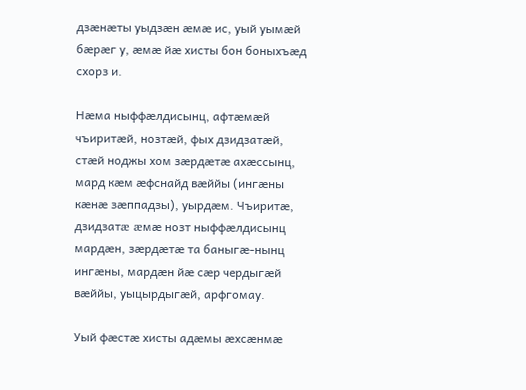дзæнæты уыдзæн æмæ ис, уый уымæй бæрæг у, æмæ йæ хисты бон боныхъæд схорз и.

Нæма ныффæлдисынц, афтæмæй чъиритæй, нозтæй, фых дзидзатæй, стæй ноджы хом зæрдæтæ ахæссынц, мард кæм æфснайд вæййы (ингæны кæнæ зæппадзы), уырдæм. Чъиритæ, дзидзатæ æмæ нозт ныффæлдисынц мардæн, зæрдæтæ та баныгæ-нынц ингæны, мардæн йæ сæр чердыгæй вæййы, уыцырдыгæй, арфгомау.

Уый фæстæ хисты адæмы æхсæнмæ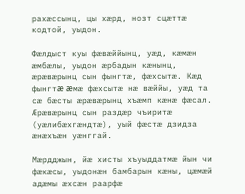рахæссынц, цы хæрд, нозт сцæттæ кодтой, уыдон.

Фæлдыст куы фæвæййынц, уæд, кæмæн æмбæлы, уыдон æрбадын кæнынц, æрæвæрынц сын фынгтæ, фæхсытæ. Кæд фынгтæ æмæ фæхсытæ нæ вæййы, уæд та сæ бæсты æрæвæрынц хъæмп кæнæ фæсал. Æрæвæрынц сын раздæр чъиритæ (уæлибæхгæндтæ), уый фæстæ дзидза æнæхъæн уæнггай.

Мæрдджын, йæ хисты хъуыддатмæ йын чи фæкæсы, уыдонæн бамбарын кæны, цæмæй адæмы æхсæн раарфæ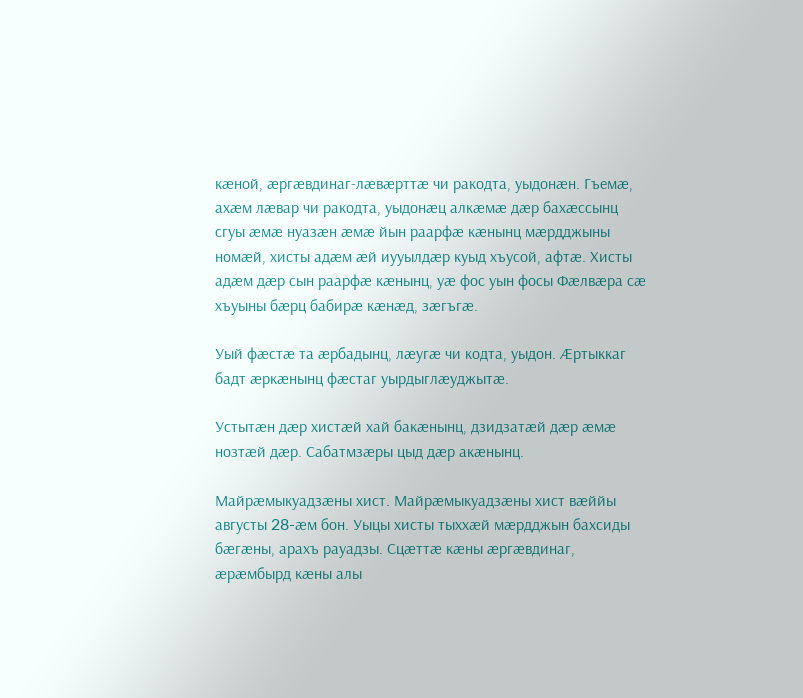кæной, æргæвдинаг-лæвæрттæ чи ракодта, уыдонæн. Гъемæ, ахæм лæвар чи ракодта, уыдонæц алкæмæ дæр бахæссынц сгуы æмæ нуазæн æмæ йын раарфæ кæнынц мæрдджыны номæй, хисты адæм æй иууылдæр куыд хъусой, афтæ. Хисты адæм дæр сын раарфæ кæнынц, уæ фос уын фосы Фæлвæра сæ хъуыны бæрц бабирæ кæнæд, зæгъгæ.

Уый фæстæ та æрбадынц, лæугæ чи кодта, уыдон. Æртыккаг бадт æркæнынц фæстаг уырдыглæуджытæ.

Устытæн дæр хистæй хай бакæнынц, дзидзатæй дæр æмæ нозтæй дæр. Сабатмзæры цыд дæр акæнынц.

Майрæмыкуадзæны хист. Майрæмыкуадзæны хист вæййы августы 28-æм бон. Уыцы хисты тыххæй мæрдджын бахсиды бæгæны, арахъ рауадзы. Сцæттæ кæны æргæвдинаг, æрæмбырд кæны алы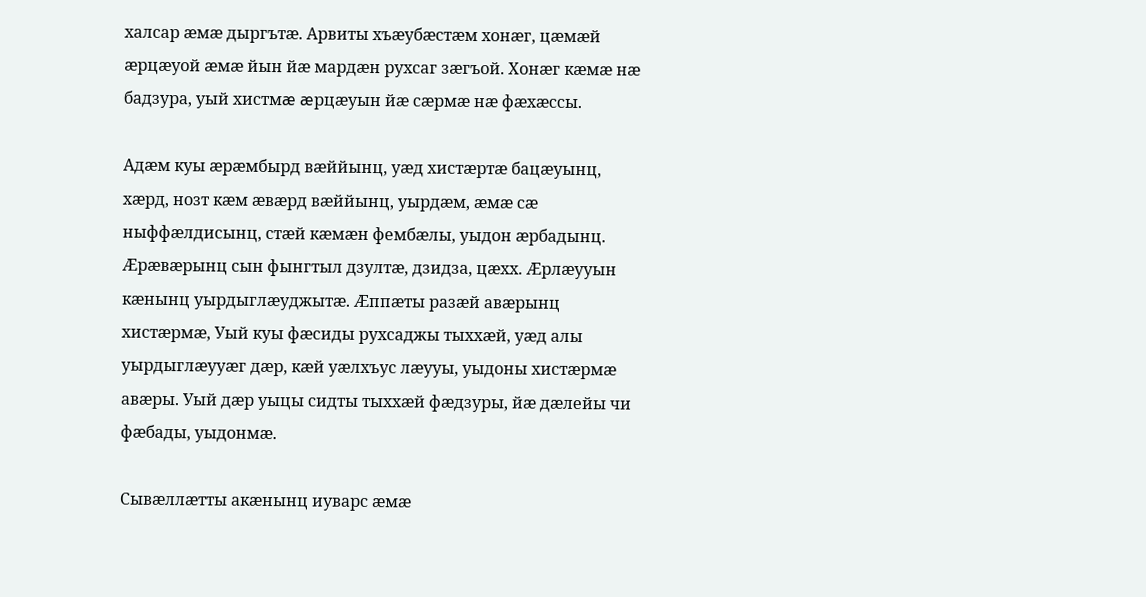халсар æмæ дыргътæ. Арвиты хъæубæстæм хонæг, цæмæй æрцæуой æмæ йын йæ мардæн рухсаг зæгъой. Хонæг кæмæ нæ бадзура, уый хистмæ æрцæуын йæ сæрмæ нæ фæхæссы.

Адæм куы æрæмбырд вæййынц, уæд хистæртæ бацæуынц, хæрд, нозт кæм æвæрд вæййынц, уырдæм, æмæ сæ ныффæлдисынц, стæй кæмæн фембæлы, уыдон æрбадынц. Æрæвæрынц сын фынгтыл дзултæ, дзидза, цæхх. Æрлæууын кæнынц уырдыглæуджытæ. Æппæты разæй авæрынц хистæрмæ, Уый куы фæсиды рухсаджы тыххæй, уæд алы уырдыглæууæг дæр, кæй уæлхъус лæууы, уыдоны хистæрмæ авæры. Уый дæр уыцы сидты тыххæй фæдзуры, йæ дæлейы чи фæбады, уыдонмæ.

Сывæллæтты акæнынц иуварс æмæ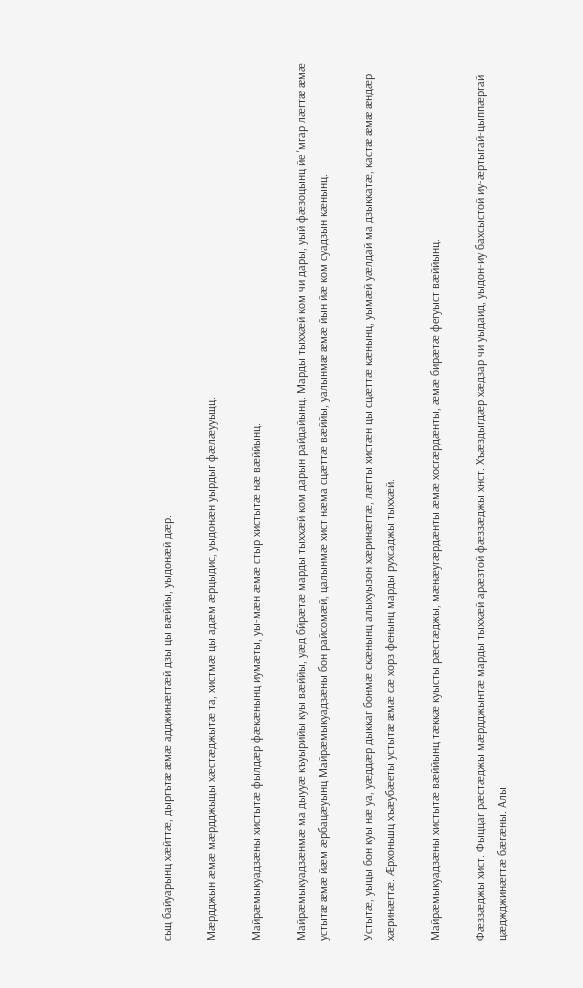сьщ байуарынц хæйттæ, дыргътæ æмæ адджинæгтæй дзы цы вæййы, уыдонæй дæр.

Мæрдджын æмæ мæрдджьщы хæстæджытæ та, хистмæ цы адæм æрцыдис, уыдонæн уырдыг фæлæууьщц.

Майрæмыкуадзæны хистытæ фылдæр фæкæнынц иумæты, уы-мæн æмæ стыр хистытæ нæ вæййынц.

Майрæмыкуадзæнмæ ма дыууæ къуырийы куы вæййы, уæд бйрæтæ марды тыххæй ком дарын райдайынц. Марды тыххæй ком чи дары, уый фæзоцынц йе 'мгар лæгтæ æмæ устытæ æмæ йæм æрбацæуынц Майрæмыкуадзæны бон райсомæй, цалынмæ хист нæма сцæттæ вæййы, уалынмæ æмæ йын йæ ком суадзын кæнынц.

Устытæ, уыцы бон куы нæ уа, уæддæр дыккаг бонмæ скæнынц алыхуызон хæринæгтæ, лæгты хистæн цы сцæттæ кæнынц, уымæй уæлдай ма дзыккатæ, кастæ æмæ æндæр хæринæгтæ. Æрхоньшц хъæубæеты устытæ æмæ сæ хорз фенынц марды рухсаджы тыххæй.

Майрæмыкуадзæны хистытæ вæййынц тæккæ куысты рæстæджы, мæнæугæрдæнты æмæ хосгæрдæнты, æмæ бирæтæ фегуыст вæййынц.

Фæззæджы хист. Фыццаг рæстæджы мæрдджынтæ марды тыххæй арæзтой фæззæджы хнст. Хъæздыгдæр хæдзар чи уыдаид, уыдон-иу бахсыстой иу-æртыгай-цыппæргай цæджджинæгтæ бæгæны. Алы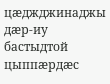цæджджинаджы дæр-иу бастыдтой цыппæрдæс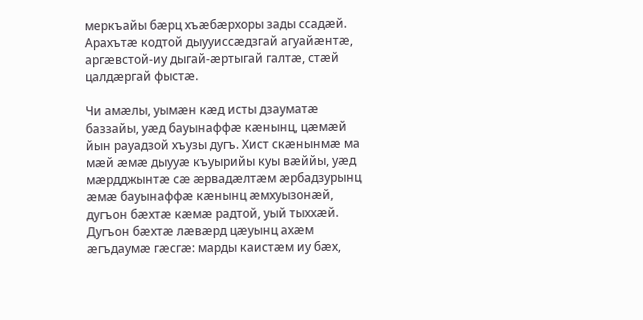меркъайы бæрц хъæбæрхоры зады ссадæй. Арахътæ кодтой дыууиссæдзгай агуайæнтæ, аргæвстой-иу дыгай-æртыгай галтæ, стæй цалдæргай фыстæ.

Чи амæлы, уымæн кæд исты дзауматæ баззайы, уæд бауынаффæ кæнынц, цæмæй йын рауадзой хъузы дугъ. Хист скæнынмæ ма мæй æмæ дыууæ къуырийы куы вæййы, уæд мæрдджынтæ сæ æрвадæлтæм æрбадзурынц æмæ бауынаффæ кæнынц æмхуызонæй, дугъон бæхтæ кæмæ радтой, уый тыххæй. Дугъон бæхтæ лæвæрд цæуынц ахæм æгъдаумæ гæсгæ: марды каистæм иу бæх,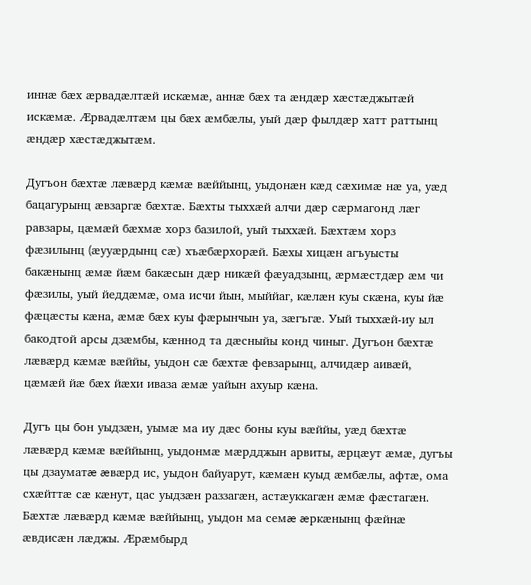иннæ бæх æрвадæлтæй искæмæ, аннæ бæх та æндæр хæстæджытæй искæмæ. Æрвадæлтæм цы бæх æмбæлы, уый дæр фылдæр хатт раттынц æндæр хæстæджытæм.

Дугъон бæхтæ лæвæрд кæмæ вæййынц, уыдонæн кæд сæхимæ нæ уа, уæд бацагурынц æвзаргæ бæхтæ. Бæхты тыххæй алчи дæр сæрмагонд лæг равзары, цæмæй бæхмæ хорз базилой, уый тыххæй. Бæхтæм хорз фæзилынц (æууæрдынц сæ) хъæбæрхорæй. Бæхы хицæн агъуысты бакæнынц æмæ йæм бакæсын дæр никæй фæуадзынц, æрмæстдæр æм чи фæзилы, уый йеддæмæ, ома исчи йын, мыййаг, кæлæн куы скæна, куы йæ фæцæсты кæна, æмæ бæх куы фæрынчын уа, зæгъгæ. Уый тыххæй-иу ыл бакодтой арсы дзæмбы, кæннод та дæсныйы конд чиныг. Дугъон бæхтæ лæвæрд кæмæ вæййы, уыдон сæ бæхтæ февзарынц, алчидæр аивæй, цæмæй йæ бæх йæхи иваза æмæ уайын ахуыр кæна.

Дугъ цы бон уыдзæн, уымæ ма иу дæс боны куы вæййы, уæд бæхтæ лæвæрд кæмæ вæййынц, уыдонмæ мæрдджын арвиты, æрцæут æмæ, дугъы цы дзауматæ æвæрд ис, уыдон байуарут, кæмæн куыд æмбæлы, афтæ, ома схæйттæ сæ кæнут, цас уыдзæн раззагæн, астæуккагæн æмæ фæстагæн. Бæхтæ лæвæрд кæмæ вæййынц, уыдон ма семæ æркæнынц фæйнæ æвдисæн лæджы. Æрæмбырд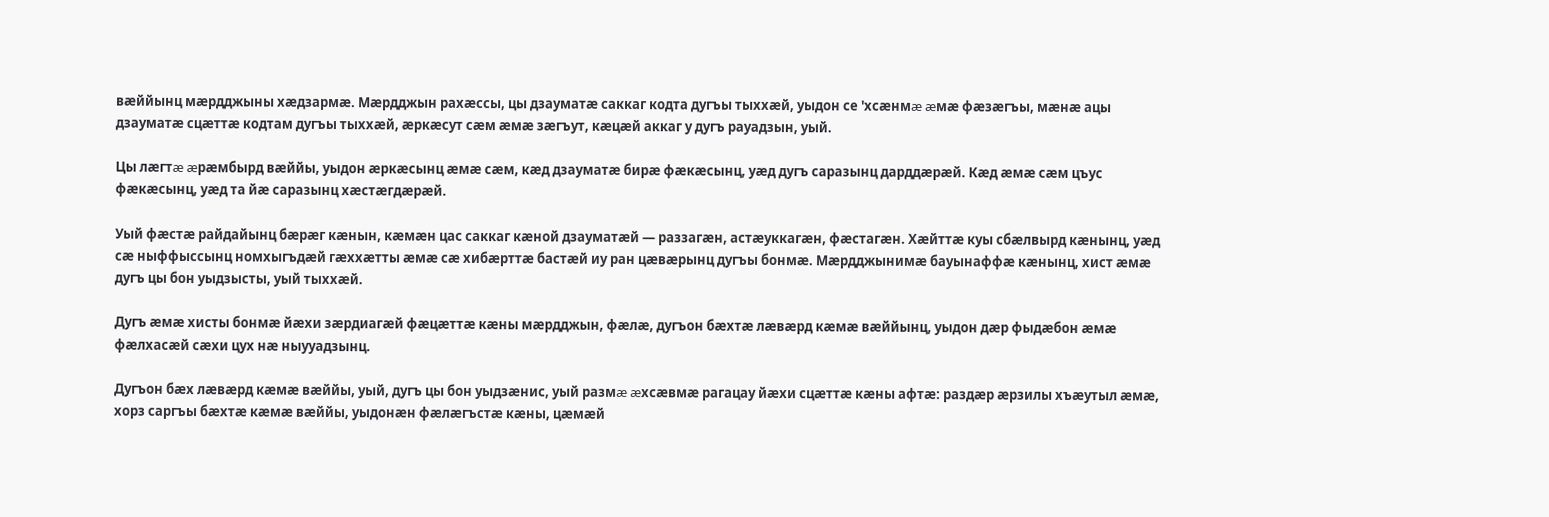вæййынц мæрдджыны хæдзармæ. Мæрдджын рахæссы, цы дзауматæ саккаг кодта дугъы тыххæй, уыдон се 'хсæнмæ æмæ фæзæгъы, мæнæ ацы дзауматæ сцæттæ кодтам дугъы тыххæй, æркæсут сæм æмæ зæгъут, кæцæй аккаг у дугъ рауадзын, уый.

Цы лæгтæ æрæмбырд вæййы, уыдон æркæсынц æмæ сæм, кæд дзауматæ бирæ фæкæсынц, уæд дугъ саразынц дарддæрæй. Кæд æмæ сæм цъус фæкæсынц, уæд та йæ саразынц хæстæгдæрæй.

Уый фæстæ райдайынц бæрæг кæнын, кæмæн цас саккаг кæной дзауматæй — раззагæн, астæуккагæн, фæстагæн. Хæйттæ куы сбæлвырд кæнынц, уæд сæ ныффыссынц номхыгъдæй гæххæтты æмæ сæ хибæрттæ бастæй иу ран цæвæрынц дугъы бонмæ. Мæрдджынимæ бауынаффæ кæнынц, хист æмæ дугъ цы бон уыдзысты, уый тыххæй.

Дугъ æмæ хисты бонмæ йæхи зæрдиагæй фæцæттæ кæны мæрдджын, фæлæ, дугъон бæхтæ лæвæрд кæмæ вæййынц, уыдон дæр фыдæбон æмæ фæлхасæй сæхи цух нæ ныууадзынц.

Дугъон бæх лæвæрд кæмæ вæййы, уый, дугъ цы бон уыдзæнис, уый размæ æхсæвмæ рагацау йæхи сцæттæ кæны афтæ: раздæр æрзилы хъæутыл æмæ, хорз саргъы бæхтæ кæмæ вæййы, уыдонæн фæлæгъстæ кæны, цæмæй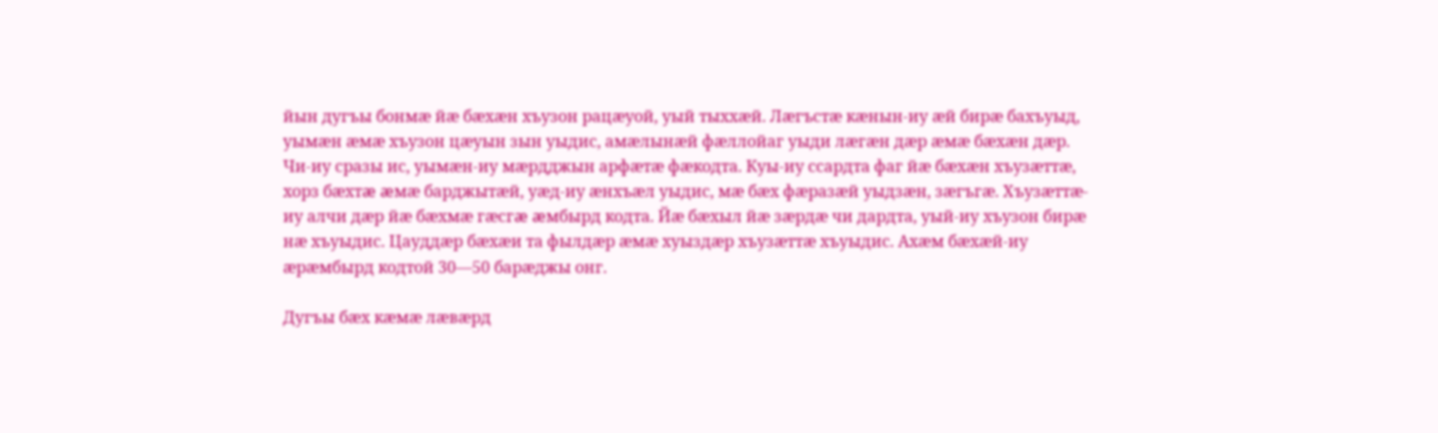йын дугъы бонмæ йæ бæхæн хъузон рацæуой, уый тыххæй. Лæгъстæ кæнын-иу æй бирæ бахъуыд, уымæн æмæ хъузон цæуын зын уыдис, амæлынæй фæллойаг уыди лæгæн дæр æмæ бæхæн дæр. Чи-иу сразы ис, уымæн-иу мæрдджын арфæтæ фæкодта. Куы-иу ссардта фаг йæ бæхæн хъузæттæ, хорз бæхтæ æмæ барджытæй, уæд-иу æнхъæл уыдис, мæ бæх фæразæй уыдзæн, зæгъгæ. Хъузæттæ-иу алчи дæр йæ бæхмæ гæсгæ æмбырд кодта. Йæ бæхыл йæ зæрдæ чи дардта, уый-иу хъузон бирæ нæ хъуыдис. Цауддæр бæхæи та фылдæр æмæ хуыздæр хъузæттæ хъуыдис. Ахæм бæхæй-иу æрæмбырд кодтой 30—50 барæджы онг.

Дугъы бæх кæмæ лæвæрд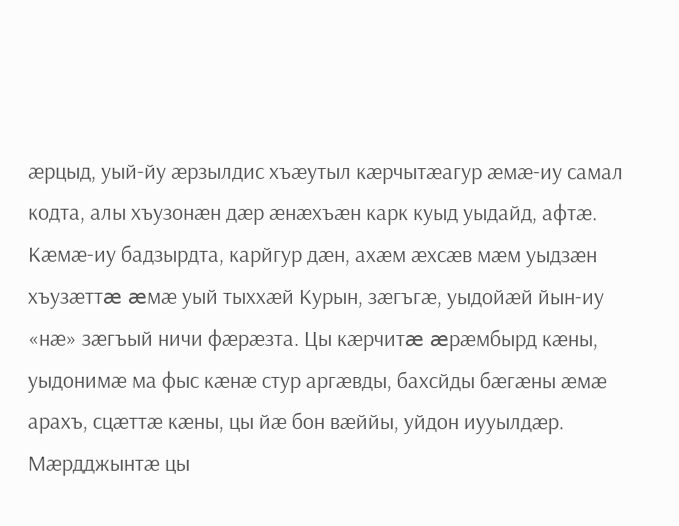æрцыд, уый-йу æрзылдис хъæутыл кæрчытæагур æмæ-иу самал кодта, алы хъузонæн дæр æнæхъæн карк куыд уыдайд, афтæ. Кæмæ-иу бадзырдта, карйгур дæн, ахæм æхсæв мæм уыдзæн хъузæттæ æмæ уый тыххæй Курын, зæгъгæ, уыдойæй йын-иу «нæ» зæгъый ничи фæрæзта. Цы кæрчитæ æрæмбырд кæны, уыдонимæ ма фыс кæнæ стур аргæвды, бахсйды бæгæны æмæ арахъ, сцæттæ кæны, цы йæ бон вæййы, уйдон иууылдæр. Мæрдджынтæ цы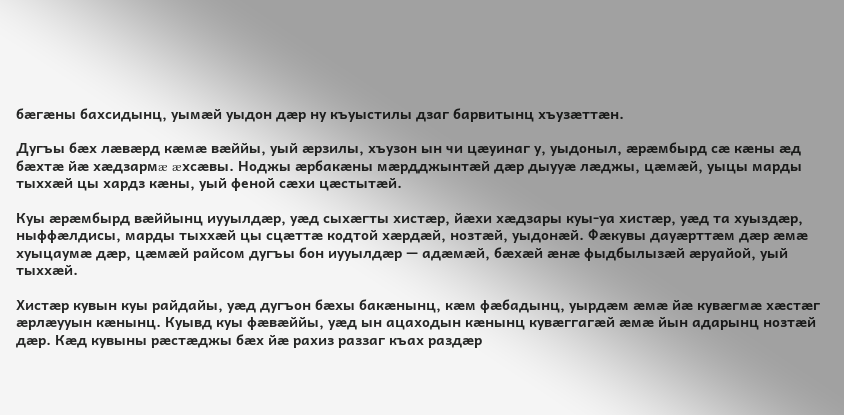бæгæны бахсидынц, уымæй уыдон дæр ну къуыстилы дзаг барвитынц хъузæттæн.

Дугъы бæх лæвæрд кæмæ вæййы, уый æрзилы, хъузон ын чи цæуинаг у, уыдоныл, æрæмбырд сæ кæны æд бæхтæ йæ хæдзармæ æхсæвы. Ноджы æрбакæны мæрдджынтæй дæр дыууæ лæджы, цæмæй, уыцы марды тыххæй цы хардз кæны, уый феной сæхи цæстытæй.

Куы æрæмбырд вæййынц иууылдæр, уæд сыхæгты хистæр, йæхи хæдзары куы-уа хистæр, уæд та хуыздæр, ныффæлдисы, марды тыххæй цы сцæттæ кодтой хæрдæй, нозтæй, уыдонæй. Фæкувы дауæрттæм дæр æмæ хуыцаумæ дæр, цæмæй райсом дугъы бон иууылдæр — адæмæй, бæхæй æнæ фыдбылызæй æруайой, уый тыххæй.

Хистæр кувын куы райдайы, уæд дугъон бæхы бакæнынц, кæм фæбадынц, уырдæм æмæ йæ кувæгмæ хæстæг æрлæууын кæнынц. Куывд куы фæвæййы, уæд ын ацаходын кæнынц кувæггагæй æмæ йын адарынц нозтæй дæр. Кæд кувыны рæстæджы бæх йæ рахиз раззаг къах раздæр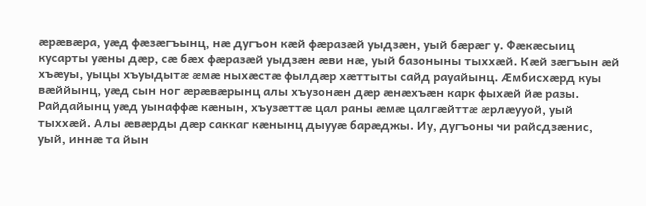æрæвæра, уæд фæзæгъынц, нæ дугъон кæй фæразæй уыдзæн, уый бæрæг у. Фæкæсыиц кусарты уæны дæр, сæ бæх фæразæй уыдзæн æви нæ, уый базоныны тыххæй. Кæй зæгъын æй хъæуы, уыцы хъуыдытæ æмæ ныхæстæ фылдæр хæттыты сайд рауайынц. Æмбисхæрд куы вæййынц, уæд сын ног æрæвæрынц алы хъузонæн дæр æнæхъæн карк фыхæй йæ разы. Райдайынц уæд уынаффæ кæнын, хъузæттæ цал раны æмæ цалгæйттæ æрлæууой, уый тыххæй. Алы æвæрды дæр саккаг кæнынц дыууæ барæджы. Иу, дугъоны чи райсдзæнис, уый, иннæ та йын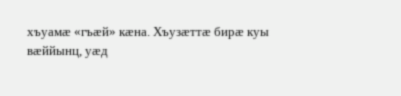хъуамæ «гъæй» кæна. Хъузæттæ бирæ куы вæййынц, уæд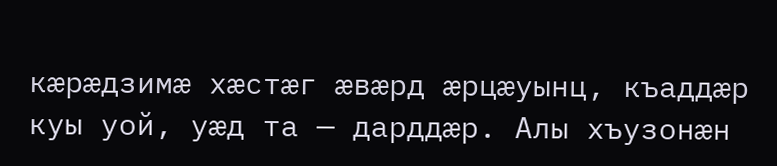кæрæдзимæ хæстæг æвæрд æрцæуынц, къаддæр куы уой, уæд та — дарддæр. Алы хъузонæн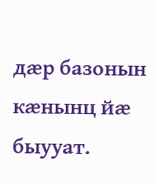дæр базонын кæнынц йæ быууат.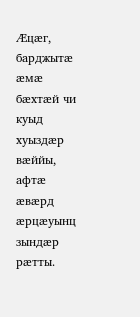Æцæг, барджытæ æмæ бæхтæй чи куыд хуыздæр вæййы, афтæ æвæрд æрцæуынц зындæр рæтты.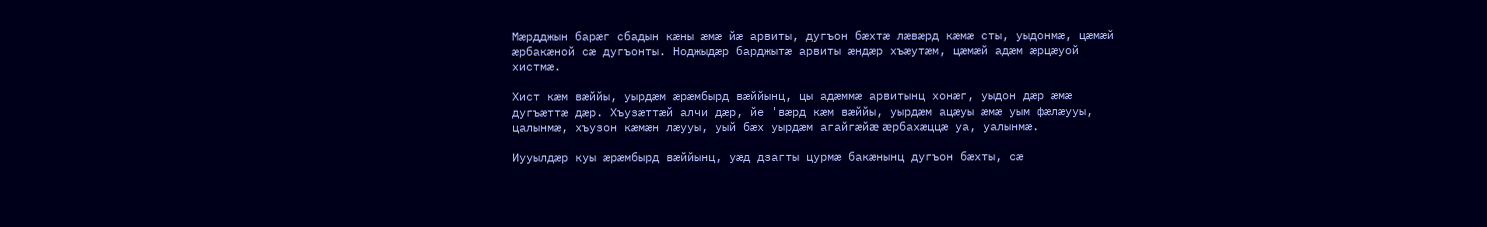Мæрдджын барæг сбадын кæны æмæ йæ арвиты, дугъон бæхтæ лæвæрд кæмæ сты, уыдонмæ, цæмæй æрбакæной сæ дугъонты. Ноджыдæр барджытæ арвиты æндæр хъæутæм, цæмæй адæм æрцæуой хистмæ.

Хист кæм вæййы, уырдæм æрæмбырд вæййынц, цы адæммæ арвитынц хонæг, уыдон дæр æмæ дугъæттæ дæр. Хъузæттæй алчи дæр, йе 'вæрд кæм вæййы, уырдæм ацæуы æмæ уым фæлæууы, цалынмæ, хъузон кæмæн лæууы, уый бæх уырдæм агайгæйæ æрбахæццæ уа, уалынмæ.

Иууылдæр куы æрæмбырд вæййынц, уæд дзагты цурмæ бакæнынц дугъон бæхты, сæ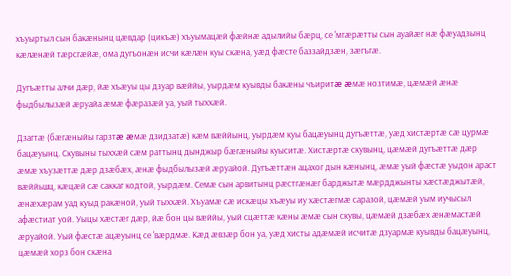хъуыртыл сын бакæнынц цæвдар (цикъæ) хъуымацæй фæйнæ адылийы бæрц, се 'мгæрæтты сын ауайæг нæ фæуадзынц кæлæнæй тæрсгæйæ, ома дугъонæн исчи кæлæн куы скæна, уæд фæсте баззайдзæн, зæгъгæ.

Дугъæтты алчи дæр, йæ хъæуы цы дзуар вæййы, уырдæм куывды бакæны чъиритæ æмæ нозтимæ, цæмæй æнæ фыдбылызæй æруайа æмæ фæразæй уа, уый тыххæй.

Дзагтæ (бæгæныйы гарзтæ æмæ дзидзатæ) кæм вæййынц, уырдæм куы бацæуынц дугъæттæ, уæд хистæртæ сæ цурмæ бацæуынц. Скувыны тыххæй сæм раттынц дынджыр бæгæныйы куыситæ. Хистæртæ скувынц, цæмæй дугъæттæ дæр æмæ хъузæттæ дæр дзæбæх, æнæ фыдбылызæй æруайой. Дугъæттæн ацахог дын кæнынц, æмæ уый фæстæ уыдон араст вæййьшц, кæцæй сæ саккаг кодтой, уырдæм. Семæ сын арвитынц рæстгæнæг барджытæ мæрдджынты хæстæджытæй, æнæхæрам уад куыд ракæной, уый тыххæй. Хъуамæ сæ искæцы хъæуы иу хæстæгмæ саразой, цæмæй уым иучысыл афæстиат уой. Уыцы хæстæг дæр, йæ бон цы вæййы, уый сцæттæ кæны æмæ сын скувы, цæмæй дзæбæх æнæмастæй æруайой. Уый фæстæ ацæуынц се 'вæрдмæ. Кæд æвзæр бон уа, уæд хисты адæмæй исчитæ дзуармæ куывды бацæуынц, цæмæй хорз бон скæна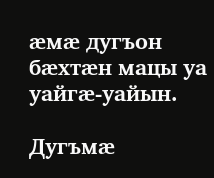æмæ дугъон бæхтæн мацы уа уайгæ-уайын.

Дугъмæ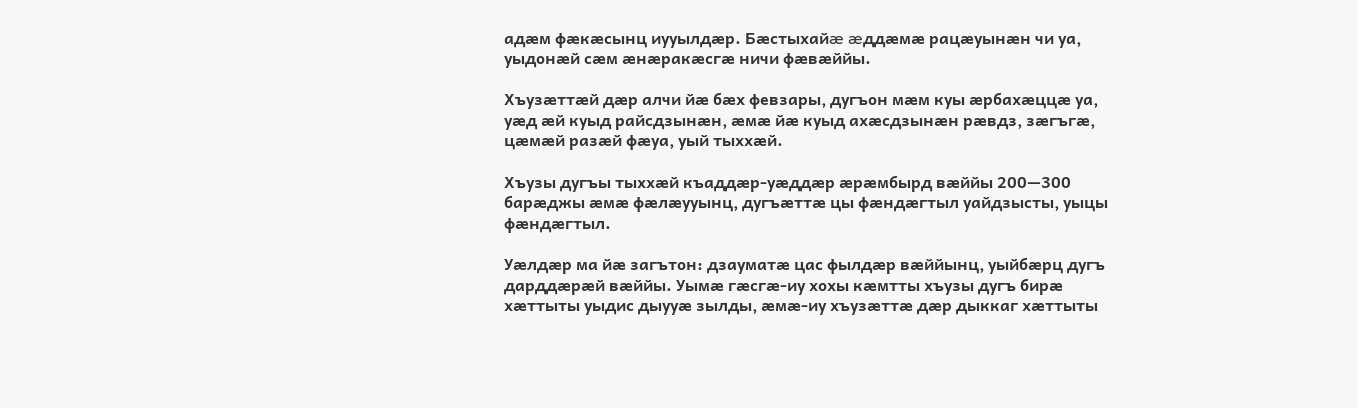адæм фæкæсынц иууылдæр. Бæстыхайæ æддæмæ рацæуынæн чи уа, уыдонæй сæм æнæракæсгæ ничи фæвæййы.

Хъузæттæй дæр алчи йæ бæх февзары, дугъон мæм куы æрбахæццæ уа, уæд æй куыд райсдзынæн, æмæ йæ куыд ахæсдзынæн рæвдз, зæгъгæ, цæмæй разæй фæуа, уый тыххæй.

Хъузы дугъы тыххæй къаддæр-уæддæр æрæмбырд вæййы 200—300 барæджы æмæ фæлæууынц, дугъæттæ цы фæндæгтыл уайдзысты, уыцы фæндæгтыл.

Уæлдæр ма йæ загътон: дзауматæ цас фылдæр вæййынц, уыйбæрц дугъ дарддæрæй вæййы. Уымæ гæсгæ-иу хохы кæмтты хъузы дугъ бирæ хæттыты уыдис дыууæ зылды, æмæ-иу хъузæттæ дæр дыккаг хæттыты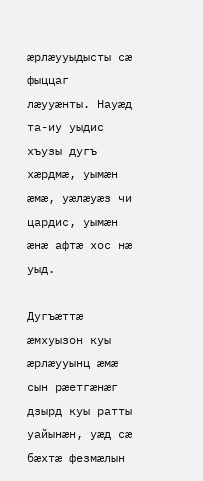æрлæууыдысты сæ фыццаг лæууæнты. Науæд та-иу уыдис хъузы дугъ хæрдмæ, уымæн æмæ, уæлæуæз чи цардис, уымæн æнæ афтæ хос нæ уыд.

Дугъæттæ æмхуызон куы æрлæууынц æмæ сын рæетгæнæг дзырд куы ратты уайынæн, уæд сæ бæхтæ фезмæлын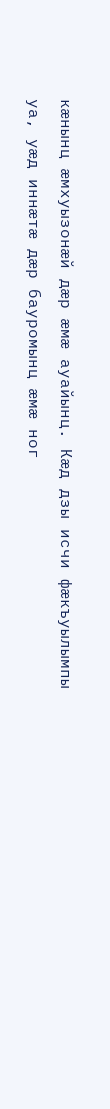кæнынц æмхуызонæй дæр æмæ ауайынц. Кæд дзы исчи фæкъуылымпы уа, уæд иннæтæ дæр бауромынц æмæ ног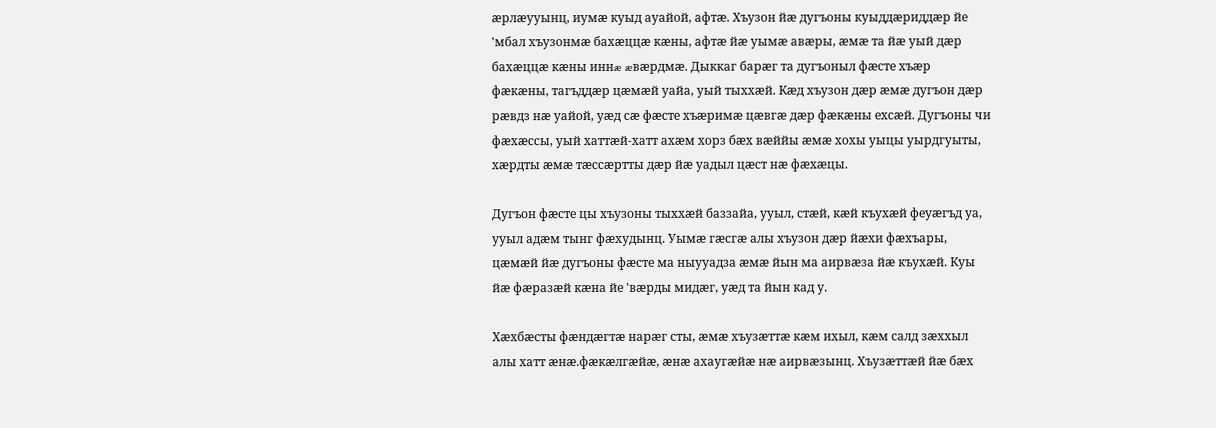æрлæууынц, иумæ куыд ауайой, афтæ. Хъузон йæ дугъоны куыддæриддæр йе 'мбал хъузонмæ бахæццæ кæны, афтæ йæ уымæ авæры, æмæ та йæ уый дæр бахæццæ кæны иннæ æвæрдмæ. Дыккаг барæг та дугъоныл фæсте хъæр фæкæны, тагъддæр цæмæй уайа, уый тыххæй. Кæд хъузон дæр æмæ дугъон дæр рæвдз нæ уайой, уæд сæ фæсте хъæримæ цæвгæ дæр фæкæны ехсæй. Дугъоны чи фæхæссы, уый хаттæй-хатт ахæм хорз бæх вæййы æмæ хохы уыцы уырдгуыты, хæрдты æмæ тæссæртты дæр йæ уадыл цæст нæ фæхæцы.

Дугъон фæсте цы хъузоны тыххæй баззайа, ууыл, стæй, кæй къухæй феуæгъд уа, ууыл адæм тынг фæхудынц. Уымæ гæсгæ алы хъузон дæр йæхи фæхъары, цæмæй йæ дугъоны фæсте ма ныууадза æмæ йын ма аирвæза йæ къухæй. Куы йæ фæразæй кæна йе 'вæрды мидæг, уæд та йын кад у.

Хæхбæсты фæндæгтæ нарæг сты, æмæ хъузæттæ кæм ихыл, кæм салд зæххыл алы хатт æнæ.фæкæлгæйæ, æнæ ахаугæйæ нæ аирвæзынц. Хъузæттæй йæ бæх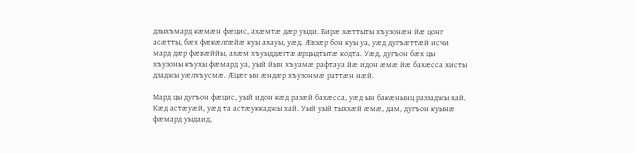дзыхъмард кæмæн фæцис, ахæмтæ дæр уыди. Бирæ хæттыты хъузонæн йæ цонг асæтты, бæх фæкæлгæйæ куы ахауы, уæд. Æвзæр бон куы уа, уæд дугъæттæй исчи мард дæр фæвæййы, ахæм хъуыддæгтæ æрцыдтытæ кодта. Уæд, дугъон бæх цы хъузоны къухы фæмард уа, уый йын хъуамæ рафтауа йæ идон æмæ йæ бахæсса хисты дзаджы уæлхъусмæ. Æцæг ын æндæр хъузонмæ раттæн нæй.

Мард цы дугъон фæцис, уый идон кæд разæй бахæсса, уæд ын бакæнынц раззаджы хай. Кæд астæуæй, уæд та астæуккаджы хай. Уый уый тыххæй æмæ, дам, дугъон куынæ фæмард уыдаид,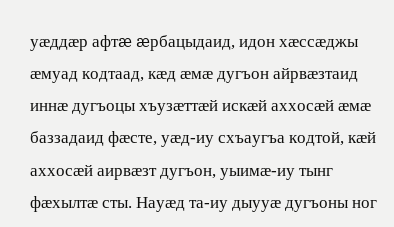уæддæр афтæ æрбацыдаид, идон хæссæджы æмуад кодтаад, кæд æмæ дугъон айрвæзтаид иннæ дугъоцы хъузæттæй искæй аххосæй æмæ баззадаид фæсте, уæд-иу схъаугъа кодтой, кæй аххосæй аирвæзт дугъон, уыимæ-иу тынг фæхылтæ сты. Науæд та-иу дыууæ дугъоны ног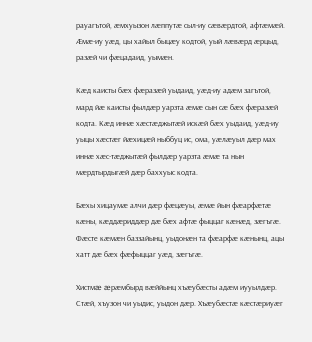рауагътой, æмхуызон лæппутæ сыл-иу сæвæрдтой, афтæмæй. Æмæ-иу уæд, цы хайыл быцæу кодтой, уый лæвæрд æрцыд, разæй чи фæцадаид, уымæн.

Кæд каисты бæх фæразæй уыдаид, уæд-иу адæм загътой, мард йæ каисты фылдæр уарзта æмæ сын сæ бæх фæразæй кодта. Кæд иннæ хæстæджытæй искæй бæх уыдаид, уæд-иу уыцы хæстæг йæхицæй ныббуц ис, ома, уæлæуыл дæр мах иннæ хæс-тæджытæй фылдæр уарзта æмæ та нын мæрдтырдыгæй дæр баххуыс кодта.

Бæхы хицаумæ алчи дæр фæцæуы, æмæ йын фæарфæтæ кæны, кæддæриддæр дæ бæх афтæ фыццаг кæнæд, зæгъгæ. Фæсте кæмæн баззайынц, уыдонæн та фæарфæ кæнынц, ацы хатт дæ бæх фæфыццаг уæд, зæгъгæ.

Хистмæ æрæмбырд вæййынц хъæубæсты адæм иууылдæр. Стæй, хъузон чи уыдис, уыдон дæр. Хъæубæстæ кæстæриуæг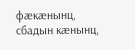фæкæнынц, сбадын кæнынц,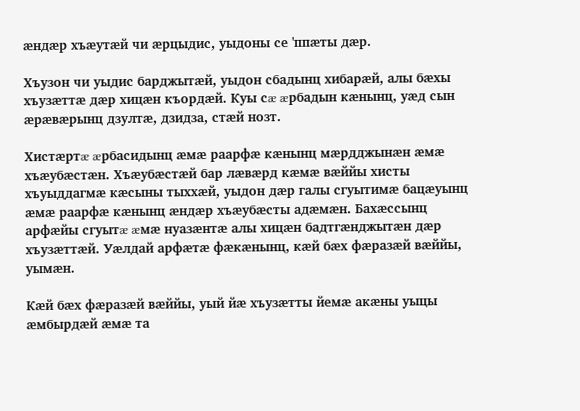æндæр хъæутæй чи æрцыдис, уыдоны се 'ппæты дæр.

Хъузон чи уыдис барджытæй, уыдон сбадынц хибарæй, алы бæхы хъузæттæ дæр хицæн къордæй. Куы сæ æрбадын кæнынц, уæд сын æрæвæрынц дзултæ, дзидза, стæй нозт.

Хистæртæ æрбасидынц æмæ раарфæ кæнынц мæрдджынæн æмæ хъæубæстæн. Хъæубæстæй бар лæвæрд кæмæ вæййы хисты хъуыддагмæ кæсыны тыххæй, уыдон дæр галы сгуытимæ бацæуынц æмæ раарфæ кæнынц æндæр хъæубæсты адæмæн. Бахæссынц арфæйы сгуытæ æмæ нуазæнтæ алы хицæн бадтгæнджытæн дæр хъузæттæй. Уæлдай арфæтæ фæкæнынц, кæй бæх фæразæй вæййы, уымæн.

Кæй бæх фæразæй вæййы, уый йæ хъузæтты йемæ акæны уыцы æмбырдæй æмæ та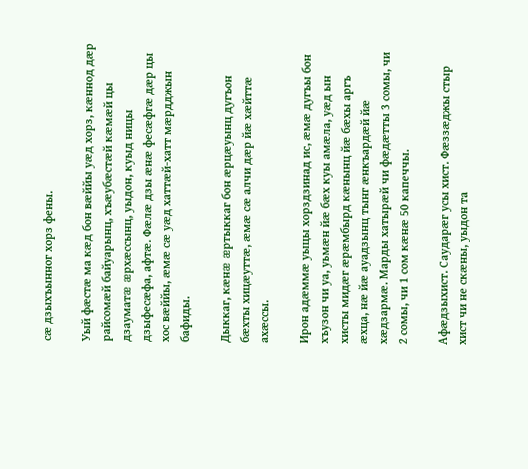сæ дзыхъынног хорз фены.

Уый фæстæ ма кæд бон вæййы уæд хорз, кæннод дæр райсомæй байуарынц, хъæубæстæй кæмæй цы дзауматæ æрхæссынц, уыдон, куыд ницы дзыфесæфа, афтæ. Фæлæ дзы æнæ фесæфгæ дæр цы хос вæййы, æмæ сæ уæд хаттæй-хатт мæрдджын бафиды.

Дыккаг, кæнæ æртыккаг бон æрцæуынц дугъон бæхты хицæуттæ, æмæ сæ алчи дæр йæ хæйттæ ахæссы.

Ирон адæммæ уыцы хорздзинад ис, æмæ дугъы бон хъузон чи уа, уьмæн йæ бæх куы амæла, уæд ын хисты мидæг æрæмбырд кæнынц йæ бæхы аргъ æхца, нæ йæ ауадзынц тынг æнкъардæй йæ хæдзармæ. Марды хатырæй чи фæдæтты 3 сомы, чи 2 сомы, чи 1 сом кæнæ 50 капеччы.

Афæдзыхист. Саударæг усы хист. Фæззæджы стыр хист чи не скæны, уыдон та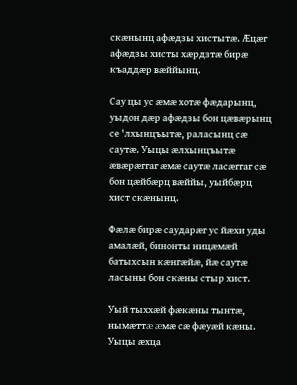скæнынц афæдзы хистытæ. Æцæг афæдзы хисты хæрдзтæ бирæ къаддæр вæййынц.

Сау цы ус æмæ хотæ фæдарынц, уыдон дæр афæдзы бон цæвæрынц се 'лхынцъытæ, раласынц сæ саутæ. Уыцы æлхынцъытæ æвæрæггаг æмæ саутæ ласæггаг сæ бон цæйбæрц вæййы, уыйбæрц хист скæнынц.

Фæлæ бирæ саударæг ус йæхи уды амалæй, бинонты ницæмæй батыхсын кæнгæйæ, йæ саутæ ласыны бон скæны стыр хист.

Уый тыххæй фæкæны тынтæ, нымæттæ æмæ сæ фæуæй кæны. Уыцы æхца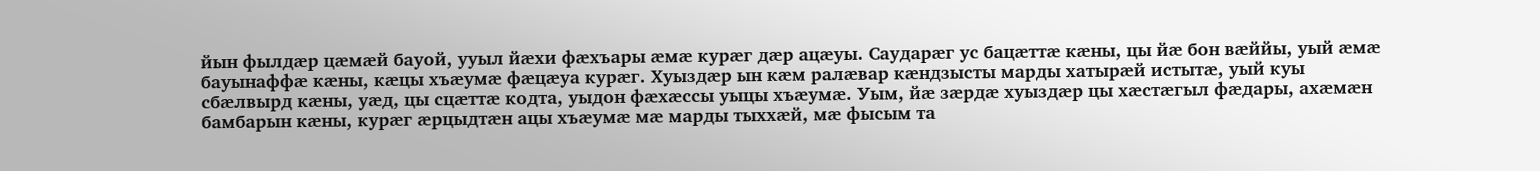йын фылдæр цæмæй бауой, ууыл йæхи фæхъары æмæ курæг дæр ацæуы. Саударæг ус бацæттæ кæны, цы йæ бон вæййы, уый æмæ бауынаффæ кæны, кæцы хъæумæ фæцæуа курæг. Хуыздæр ын кæм ралæвар кæндзысты марды хатырæй истытæ, уый куы сбæлвырд кæны, уæд, цы сцæттæ кодта, уыдон фæхæссы уыцы хъæумæ. Уым, йæ зæрдæ хуыздæр цы хæстæгыл фæдары, ахæмæн бамбарын кæны, курæг æрцыдтæн ацы хъæумæ мæ марды тыххæй, мæ фысым та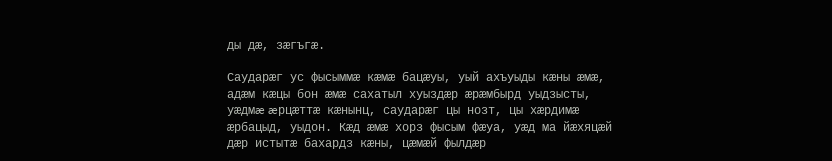ды дæ, зæгъгæ.

Саударæг ус фысыммæ кæмæ бацæуы, уый ахъуыды кæны æмæ, адæм кæцы бон æмæ сахатыл хуыздæр æрæмбырд уыдзысты, уæдмæ æрцæттæ кæнынц, саударæг цы нозт, цы хæрдимæ æрбацыд, уыдон. Кæд æмæ хорз фысым фæуа, уæд ма йæхяцæй дæр истытæ бахардз кæны, цæмæй фылдæр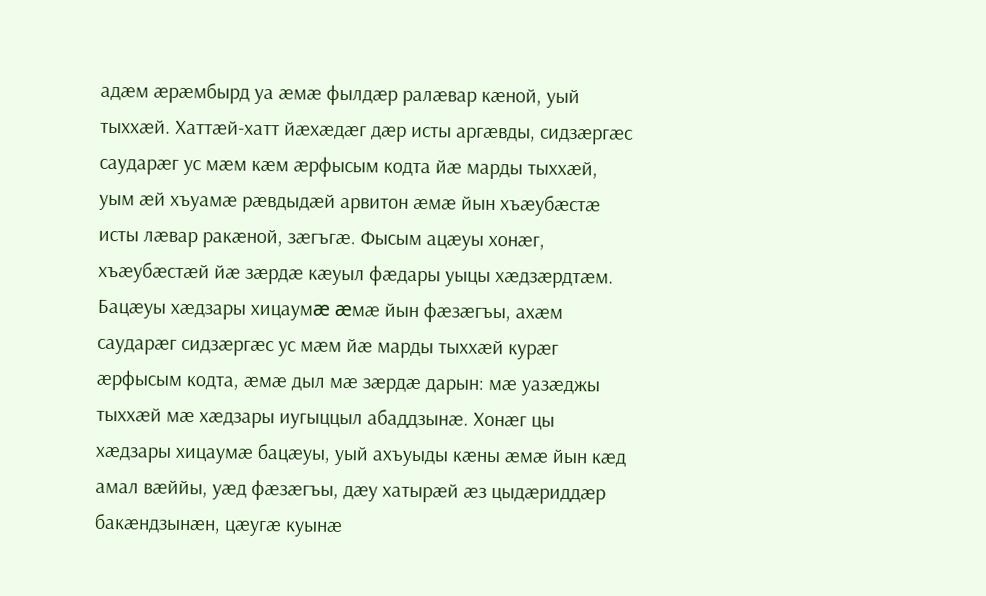адæм æрæмбырд уа æмæ фылдæр ралæвар кæной, уый тыххæй. Хаттæй-хатт йæхæдæг дæр исты аргæвды, сидзæргæс саударæг ус мæм кæм æрфысым кодта йæ марды тыххæй, уым æй хъуамæ рæвдыдæй арвитон æмæ йын хъæубæстæ исты лæвар ракæной, зæгъгæ. Фысым ацæуы хонæг, хъæубæстæй йæ зæрдæ кæуыл фæдары уыцы хæдзæрдтæм. Бацæуы хæдзары хицаумæ æмæ йын фæзæгъы, ахæм саударæг сидзæргæс ус мæм йæ марды тыххæй курæг æрфысым кодта, æмæ дыл мæ зæрдæ дарын: мæ уазæджы тыххæй мæ хæдзары иугыццыл абаддзынæ. Хонæг цы хæдзары хицаумæ бацæуы, уый ахъуыды кæны æмæ йын кæд амал вæййы, уæд фæзæгъы, дæу хатырæй æз цыдæриддæр бакæндзынæн, цæугæ куынæ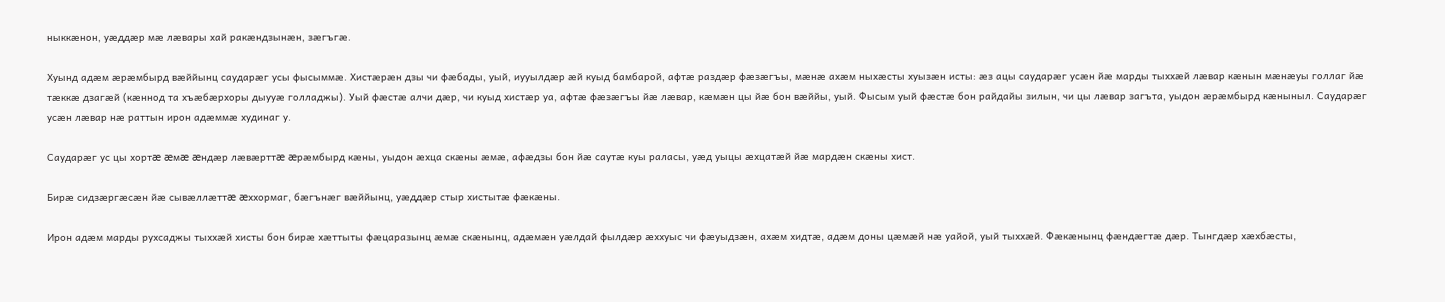ныккæнон, уæддæр мæ лæвары хай ракæндзынæн, зæгъгæ.

Хуынд адæм æрæмбырд вæййынц саударæг усы фысыммæ. Хистæрæн дзы чи фæбады, уый, иууылдæр æй куыд бамбарой, афтæ раздæр фæзæгъы, мæнæ ахæм ныхæсты хуызæн исты: æз ацы саударæг усæн йæ марды тыххæй лæвар кæнын мæнæуы голлаг йæ тæккæ дзагæй (кæннод та хъæбæрхоры дыууæ голладжы). Уый фæстæ алчи дæр, чи куыд хистæр уа, афтæ фæзæгъы йæ лæвар, кæмæн цы йæ бон вæййы, уый. Фысым уый фæстæ бон райдайы зилын, чи цы лæвар загъта, уыдон æрæмбырд кæныныл. Саударæг усæн лæвар нæ раттын ирон адæммæ худинаг у.

Саударæг ус цы хортæ æмæ æндæр лæвæрттæ æрæмбырд кæны, уыдон æхца скæны æмæ, афæдзы бон йæ саутæ куы раласы, уæд уыцы æхцатæй йæ мардæн скæны хист.

Бирæ сидзæргæсæн йæ сывæллæттæ æххормаг, бæгънæг вæййынц, уæддæр стыр хистытæ фæкæны.

Ирон адæм марды рухсаджы тыххæй хисты бон бирæ хæттыты фæцаразынц æмæ скæнынц, адæмæн уæлдай фылдæр æххуыс чи фæуыдзæн, ахæм хидтæ, адæм доны цæмæй нæ уайой, уый тыххæй. Фæкæнынц фæндæгтæ дæр. Тынгдæр хæхбæсты,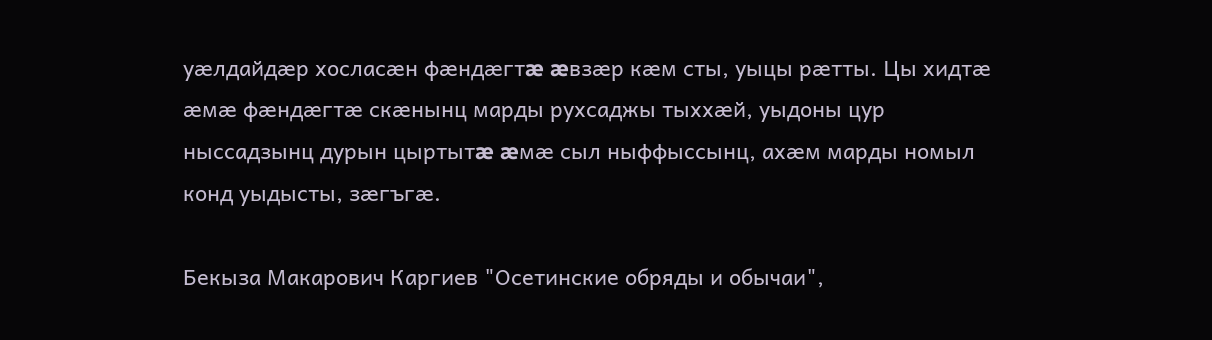уæлдайдæр хосласæн фæндæгтæ æвзæр кæм сты, уыцы рæтты. Цы хидтæ æмæ фæндæгтæ скæнынц марды рухсаджы тыххæй, уыдоны цур ныссадзынц дурын цыртытæ æмæ сыл ныффыссынц, ахæм марды номыл конд уыдысты, зæгъгæ.

Бекыза Макарович Каргиев "Осетинские обряды и обычаи",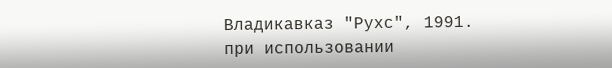Владикавказ "Рухс", 1991.
при использовании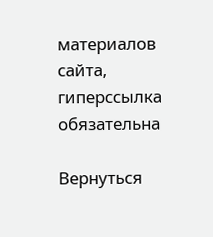материалов сайта, гиперссылка обязательна

Вернуться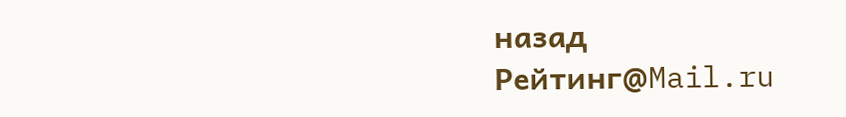назад
Рейтинг@Mail.ru